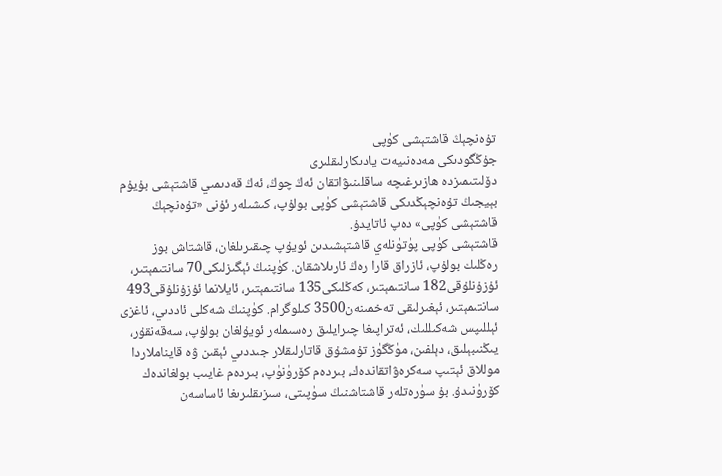تۇەنچېڭ قاشتېشى كۈپى
جۇڭگودىكى مەدەنىيەت يادىكارلىقلىرى
دۆلىتىمىزدە ھازىرغىچە ساقلىنىۋاتقان ئەڭ چوڭ، ئەڭ قەدىمىي قاشتېشى بۇيۇم بېيجىڭ تۇەنچېڭدىكى قاشتېشى كۈپى بولۇپ، كىشىلەر ئۇنى «تۇەنچېڭ قاشتېشى كۈپى» دەپ ئاتايدۇ.
قاشتېشى كۈپى پۈتۈنلەي قاشتېشىدىن ئويۇپ چىقىرىلغان، قاشتاش بوز رەڭلىك بولۇپ، ئازراق قارا رەڭ ئارىلاشقان. كۈپنىڭ ئېگىزلىكى70 سانتىمېتىر، ئۇزۇنلۇقى182 سانتىمېتىر، كەڭلىكى135 سانتىمېتىر، ئايلانما ئۇزۇنلۇقى493 سانتىمېتىر، ئېغىرلىقى تەخمىنەن3500 كىلوگرام. كۈپنىڭ شەكلى ئاددىي، ئاغزى ئېللىپس شەكىللىك، ئەتراپىغا چىرايلىق رەسىملەر ئويۇلغان بولۇپ، سەقەنقۇر، يىڭنىبېلىق، دېلفىن، مۈڭگۈز تۇمشۇق قاتارلىقلار جىددىي ئېقىن ۋە قايناملاردا موللاق ئېتىپ سەكرەۋاتقاندەك، بىردەم كۆرۈنۈپ، بىردەم غايىب بولغاندەك كۆرۈنىدۇ. بۇ سۈرەتلەر قاشتاشنىڭ سۈپىتى، سىزىقلىرىغا ئاساسەن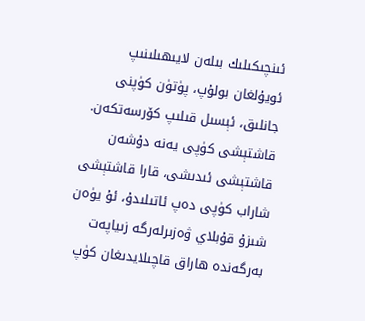ئىنچىكىلىك بىلەن لايىھىلىنىپ ئويۇلغان بولۇپ، پۈتۈن كۈپنى جانلىق، ئېسىل قىلىپ كۆرسەتكەن.
قاشتېشى كۈپى يەنە دۇشەن قاشتېشى ئىدىشى، قارا قاشتېشى شاراب كۈپى دەپ ئاتىلىدۇ، ئۇ يۈەن شىزۇ قۇبلاي ۋەزىرلەرگە زىياپەت بەرگەندە ھاراق قاچىلايدىغان كۈپ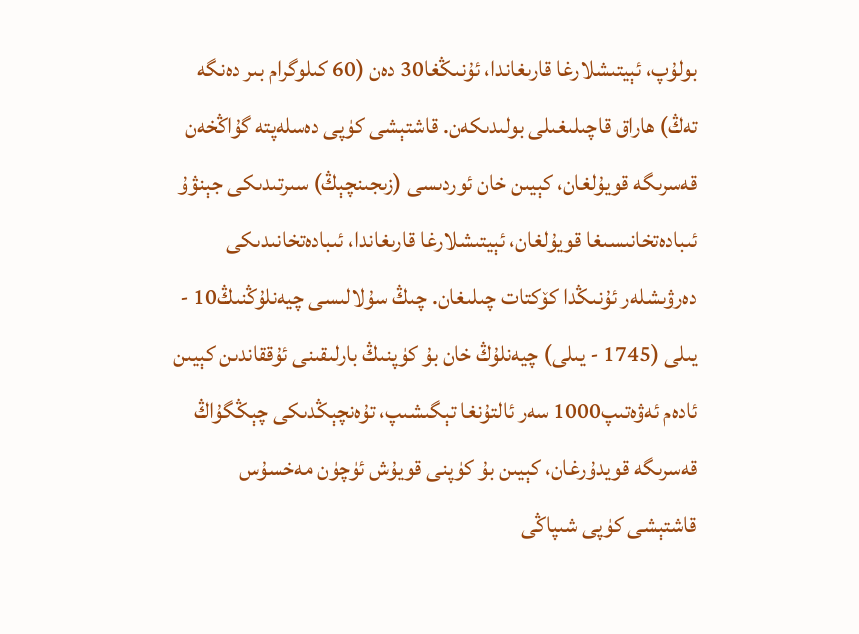بولۇپ، ئېيتىشلارغا قارىغاندا، ئۇنىڭغا30 دەن (60 كىلوگرام بىر دەنگە تەڭ) ھاراق قاچىلىغىلى بولىدىكەن. قاشتېشى كۈپى دەسلەپتە گۇاڭخەن قەسرىگە قويۇلغان، كېيىن خان ئوردىسى (زىجىنچېڭ) سىرتىدىكى جېنۋۇ ئىبادەتخانىسىغا قويۇلغان، ئېيتىشلارغا قارىغاندا، ئىبادەتخانىدىكى دەرۋىشلەر ئۇنىڭدا كۆكتات چىلىغان. چىڭ سۇلالىسى چيەنلۇڭنىڭ10 - يىلى (1745 - يىلى) چيەنلۇڭ خان بۇ كۈپنىڭ بارلىقىنى ئۇققاندىن كېيىن ئادەم ئەۋەتىپ1000 سەر ئالتۇنغا تېگىشىپ، تۇەنچېڭدىكى چېڭگۇاڭ قەسرىگە قويدۇرغان، كېيىن بۇ كۈپنى قويۇش ئۈچۈن مەخسۇس قاشتېشى كۈپى شىپاڭى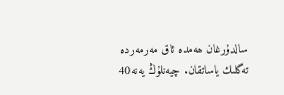سالدۇرغان ھەمدە ئاق مەرمەردە تەگلىك ياساتقان. چيەنلۇڭ يەنە40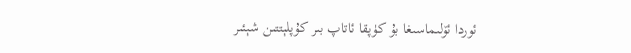ئوردا ئۆلىماسىغا بۇ كۈپقا ئاتاپ بىر كۇپلېتتىن شېئىر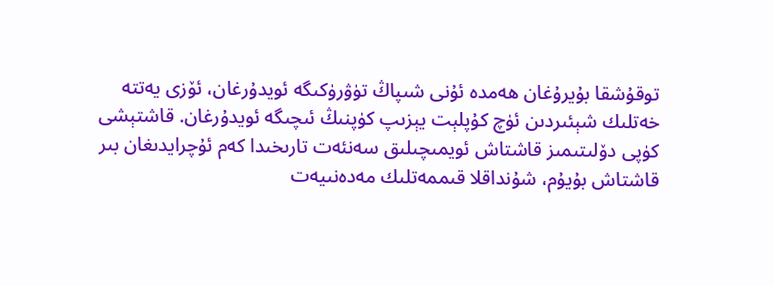توقۇشقا بۇيرۇغان ھەمدە ئۇنى شىپاڭ تۈۋرۈكىگە ئويدۇرغان، ئۆزى يەتتە خەتلىك شېئىردىن ئۈچ كۇپلېت يېزىپ كۈپنىڭ ئىچىگە ئويدۇرغان. قاشتېشى كۈپى دۆلىتىمىز قاشتاش ئويمىچىلىق سەنئەت تارىخىدا كەم ئۇچرايدىغان بىر قاشتاش بۇيۇم، شۇنداقلا قىممەتلىك مەدەنىيەت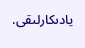يادىكارلىقى.